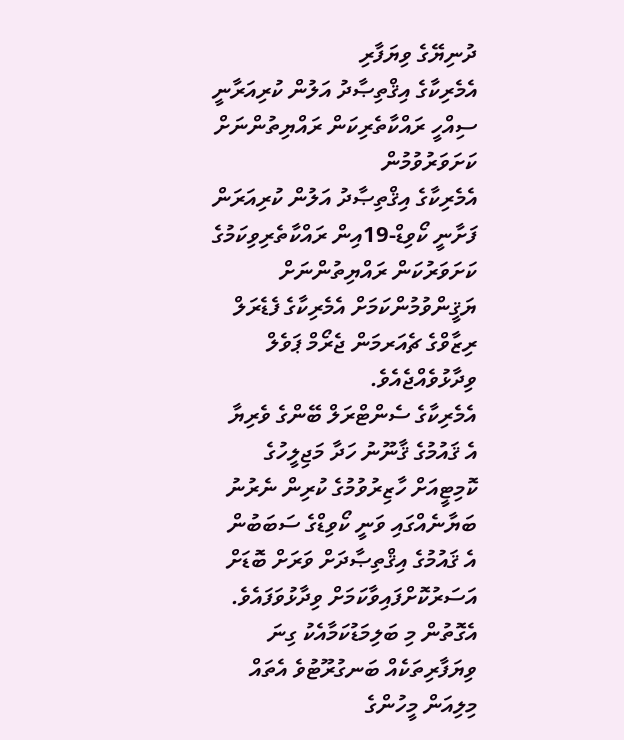ދުނިޔޭގެ ވިޔަފާރި
އެމެރިކާގެ އިޤްތިޞާދު އަލުން ކުރިއަރާނީ ސިއްހީ ރައްކާތެރިކަން ރައްޔިތުންނަށް ކަށަވަރުވުމުން
އެމެރިކާގެ އިޤްތިޞާދު އަލުން ކުރިއަރަން ފަށާނީ ކޯވިޑް-19އިން ރައްކާތެރިވިކަމުގެ ކަށަވަރުކަން ރައްޔިތުންނަށް ޔަޤީންވުމުންކަމަށް އެމެރިކާގެ ފެޑެރަލް ރިޒާވްގެ ޗެއަރމަން ޖެރޯމް ޕަވެލް ވިދާޅުވެއްޖެއެވެ.
އެމެރިކާގެ ސެންޓްރަލް ބޭންގެ ވެރިޔާ އެ ޤައުމުގެ ޤާނޫނު ހަދާ މަޖިލީހުގެ ކޮމިޓީއަށް ހާޒިރުވުމުގެ ކުރިން ނެރުނު ބަޔާނެއްގައި ވަނީ ކޯވިޑްގެ ސަބަބުން އެ ޤައުމުގެ އިޤްތިޞާދަށް ވަރަށް ބޮޑަށް އަސަރުކޮށްފައިވާކަމަށް ވިދާޅުވަފައެވެ. އެގޮތުން މި ބަލިމަޑުކަމާއެކު ގިނަ ވިޔަފާރިތަކެއް ބަނގުރޫޓުވެ އެތައް މިލިއަން މީހުންގެ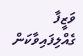ވަޒީފާ ގެއްލިފައިވާކަން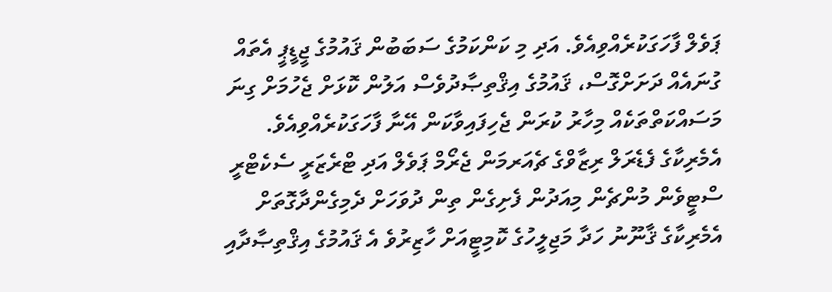ޕަވެލް ފާހަގަކުރެއްވިއެވެ. އަދި މި ކަންކަމުގެ ސަބަބުން ޤައުމުގެ ޖީޑީޕީ އެތައް ގުނައެއް ދަށަށްގޮސް، ޤައުމުގެ އިޤްތިޞާދުވެސް އަލުން ކޮޅަށް ޖެހުމަށް ގިނަ މަސައްކަތްތަކެއް މިހާރު ކުރަން ޖެހިފައިވާކަން އޭނާ ފާހަގަކުރެއްވިއެވެ.
އެމެރިކާގެ ފެޑެރަލް ރިޒާވްގެ ޗެއަރމަން ޖެރޯމް ޕަވެލް އަދި ޓްރެޒަރީ ސެކެޓްރީ ސްޓީވެން މުންޗެން މިއަދުން ފެށިގެން ތިން ދުވަހަށް ދެމިގެންދާގޮތަށް އެމެރިކާގެ ޤާނޫނު ހަދާ މަޖިލީހުގެ ކޮމިޓީއަށް ހާޒިރުވެ އެ ޤައުމުގެ އިޤްތިޞާދާއި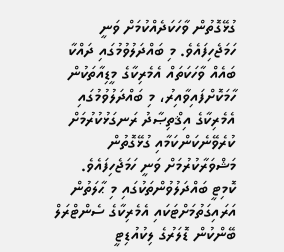ގުޅޭގޮތުން ވާހަކަދެއްކުމަށް ވަނީ ހަމަޖެހިފައެވެ. މި ބައްދަލުވުމުގައި ދައްކާ ބައެއް ވާހަކަތައް އެމެރިކާގެ މީޑިއާތަކުން ހާމަކޮށްފައިވާއިރު، މި ބައްދަލުވުމުގައި އެމެރިކާގެ އިޤްތިޞާދު ރަނގަޅުކުރުމަށް ކުރެވޭނެކަންކަމާއި ގުޅޭގޮތުން މަޝްވަރާކުރުމަށް ވަނީ ހަމަޖެހިފައެވެ.
ކޮމިޓީ ބައްދަލުވުންތަކުގައި މި ޙާލަތުން އަރައިގަތުމަށްޓަކައި އެމެރިކާގެ ސެންޓްރަލް ބޭންކުން ޑޮލަރުގެ ލިކުއުޑިޓީ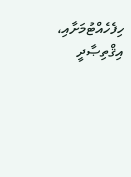ހިފެހެއްޓުމަށާއި، އިޤްތިޞާދީ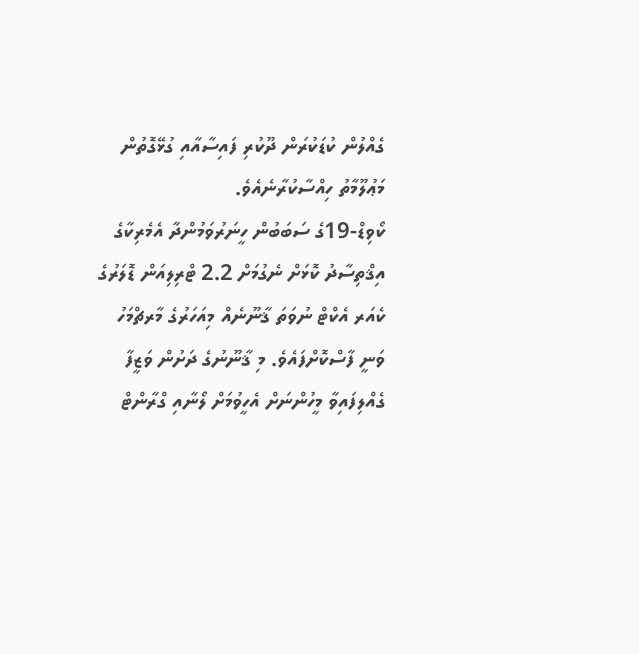ގެއްލުން ކުޑަކުރަން ދޫކުރި ފައިސާއާއި ގުޅޭގޮތުން މަޢުލޫމާތު ހިއްސާކުރާނެއެވެ.
ކޯވިޑް-19ގެ ސަބަބުން ހީނަރުވަމުންދާ އެމެރިކާގެ އިޤްތިސާދު ކޮޅަށް ނެގުމަށް 2.2 ޓްރިލިއަން ޑޮލަރުގެ ކެއަރ އެކްޓް ނުވަތަ ޤާނޫނެއް މިއަހަރުގެ މާރޗްމަހު ވަނީ ފާސްކޮށްފައެވެ. މި ޤާނޫނުގެ ދަށުން ވަޒީފާ ގެއްލިފައިވާ މީހުންނަށް އެހީވުމަށް ލޯނާއި ގްރާންޓް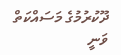ދޫކުރުމުގެ މަސައްކަތް ވަނީ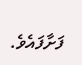ފަށާފައެވެ.